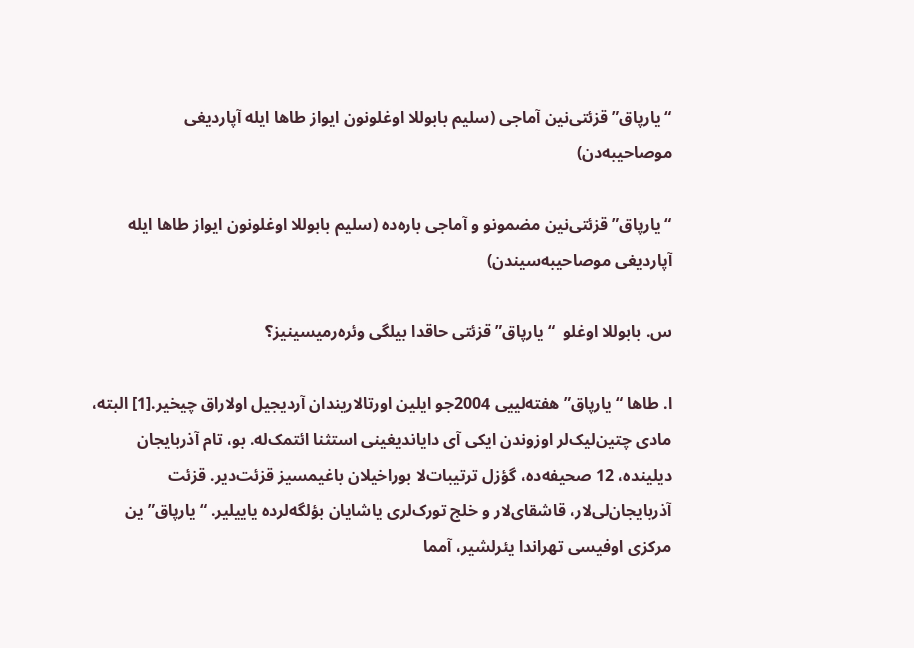“یارپاق” قزئتی‌نین آماجی (سلیم بابوللا اوغلونون ایواز طاها ایله آپاردیغی موصاحیبه‌دن)

“یارپاق” قزئتی‌نین مضمونو و آماجی باره‌ده (سلیم بابوللا اوغلونون ایواز طاها ایله آپاردیغی موصاحیبه‌سیندن)

س. بابوللا اوغلو  “یارپاق” قزئتی حاقدا بیلگی وئره‌رمیسینیز؟

ا. طاها “یارپاق” هفته‌لییی 2004جو ایلین اورتالاریندان‌ آردیجیل اولا‌راق چیخیر.[1] البته، مادی چتین‌لیک‌لر اوزوندن ایکی آی دایاندیغینی استثنا ائتمک‌له. بو، تام آذربایجان دیلینده، 12 صحیفه‌ده، گؤزل ترتیبات‌لا بوراخیلان باغیمسیز قزئت‌دیر. قزئت آذربایجان‌لی‌لار، قاشقای‌لار و خلج تورک‌لری یاشایان بؤلگه‌لرده یاییلیر. “یارپاق”ین مرکزی اوفیسی تهراندا یئرلشیر، آمما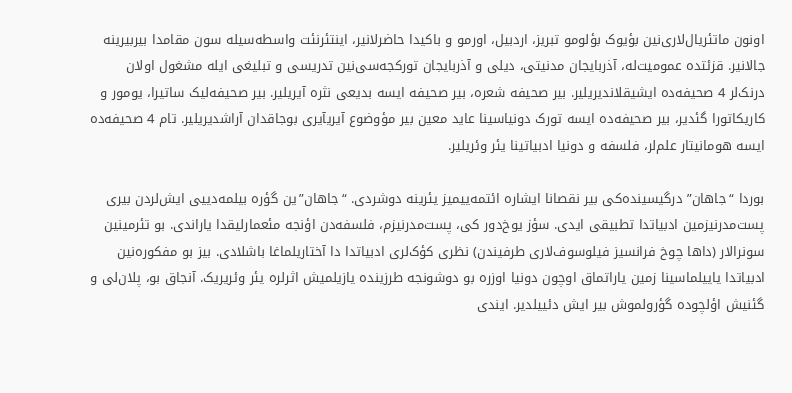اونون ماتئریال‌لاری‌نین بؤیوک بؤلومو تبریز، اردبیل، اورمو و باکیدا حاضرلانیر، اینتئرنئت واسطه‌سیله سون مقامدا بیربیرینه جالانیر. قزئتده عمومیت‌له، آذربایجان مدنیتی، دیلی و آذربایجان تورکجه‌سی‌نین تدریسی و تبلیغی ایله مشغول اولان درنک‌لر 4 صحیفه‌ده ایشیقلاندیریلیر. بیر صحیفه شعره، بیر صحیفه ایسه بدیعی نثره آیریلیر. بیر صحیفه‌لیک ساتیرا، یومور و کاریکاتورا گئدیر، بیر صحیفه‌ده ایسه تورک دونیاسینا عاید معین بیر مؤوضوع آیریآیری بوجاقدان آراشدیریلیر. تام 4 صحیفه‌ده ایسه هومانیتار علم‌لر، فلسفه و دونیا ادبیاتینا یئر وئریلیر.

بوردا “جاهان” درگیسینده‌کی بیر نقصانا ایشاره ائتمه‌ییمیز یئرینه دوشردی. “جاهان”ین گؤره بیلمه‌دییی ایش‌لردن بیری پست‌مدرنیزمین ادبیاتدا تطبیقی ایدی. سؤز یوخ‌دور کی، پست‌مدرنیزم، فلسفه‌دن اؤنجه مئعمارلیقدا یاراندی. بو تئرمینین سونرا‌لار (داها چوخ فرانسیز فیلوسوف‌لاری طرفیندن) نظری کؤک‌لری ادبیاتدا دا آختاریلماغا باشلادی. بیز بو مفکوره‌نین ادبیاتدا یاییلماسینا زمین یاراتماق اوچون دونیا اوزره بو دوشونجه طرزینده یازیلمیش اثرلره یئر وئریریک. آنجاق بو، پلان‌لی و گئنیش اؤلچوده گؤرولموش بیر ایش دئییلدیر. ایندی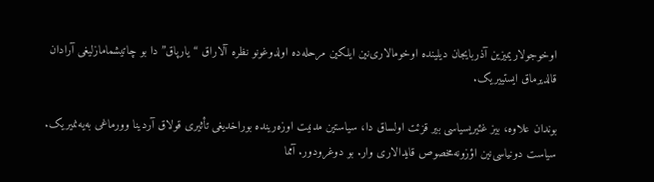اوخوجولاریمیزین آذربایجان دیلینده اوخوما‌لاری‌نین ایلکین مرحله‌ده اولدوغونو نظره آلا‌راق “یارپاق”دا بو چاتیشمامازلیغی آرا‌دان قالدیرماق ایستییریک.

بوندان علاوه، بیز غئیریسیاسی بیر قزئت اولساق دا، سیاستین مدنیت اوزه‌رینده بوراخدیغی تأثیری قولاق آردینا وورماغی به‌یه‌نمیریک. سیاست دونیاسی‌نین اؤزونه‌مخصوص قایدا‌لاری وار. بو دوغرودور. آمما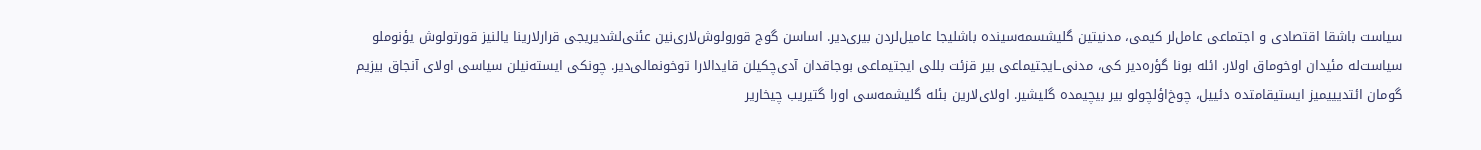سیاست باشقا اقتصادی و اجتماعی عامل‌لر کیمی، مدنیتین گلیشسمه‌سینده باشلیجا عامیل‌لردن بیری‌دیر. اساسن گوج قورولوش‌لاری‌نین عئنی‌لشدیریجی قرارلارینا یالنیز قورتولوش یؤنوملو سیاست‌له مئیدان اوخوماق اولار. ائله بونا گؤره‌دیر کی، مدنی‌ـایجتیماعی بیر قزئت بللی ایجتیماعی بوجاقدان آدی‌چکیلن قایدا‌لارا توخونما‌لی‌دیر. چونکی ایسته‌نیلن سیاسی اولای آنجاق بیزیم گومان ائتدیییمیز ایستیقامتده دئییل، چوخ‌اؤلچولو بیر بیچیمده گلیشیر. اولای‌لارین بئله گلیشمه‌سی اورا گتیریب چیخاریر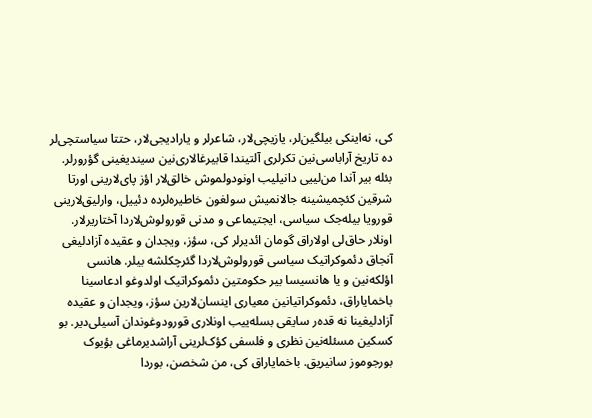کی، نه‌اینکی بیلگین‌لر، یازیچی‌لار، شاعرلر و یارادیجی‌لار، حتتا سیاستچی‌لر ده تاریخ آراباسی‌نین تکرلری آلتیندا قابیرغا‌لاری‌نین سیندیغینی گؤرورلر. بئله بیر آندا من‌لییی دانیلیب اونودولموش خالق‌لار اؤز پای‌لارینی اورتا شرقین کئچمیشینه جالانمیش سولغون خاطیره‌لرده دئییل، وارلیق‌لارینی قورویا بیله‌جک سیاسی، ایجتیماعی و مدنی قورولوش‌لاردا آختاریرلار. اونلار حاق‌لی اولا‌راق گومان ائدیرلر کی، سؤز، ویجدان و عقیده آزادلیغی آنجاق دئموکراتیک سیاسی قورولوش‌لاردا گئرچکلشه بیلر. هانسی اؤلکه‌نین و یا هانسیسا بیر حکومتین دئموکراتیک اولدوغو ادعاسینا باخمایا‌راق، دئموکراتیانین معیاری اینسان‌لارین سؤز، ویجدان و عقیده آزادلیغینا نه قده‌ر سایقی بسله‌ییب اونلاری قورودوغوندان آسیلی‌دیر. بو کسکین مسئله‌نین نظری و فلسفی کؤک‌لرینی آراشدیرماغی بؤیوک بورجوموز سانیریق. باخمایاراق کی، من شخصن، بوردا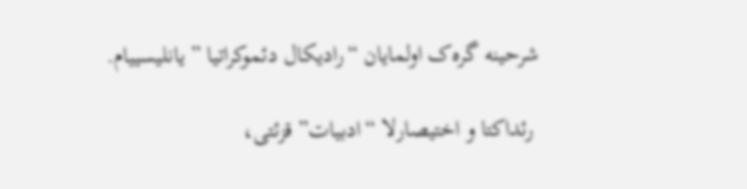شرحینه گره‌ک اولمایان “رادیکال دئموکراتیا ” یانلیسییام.

 رئداکتا و اختیصارلا “ادبیات” قزئتی،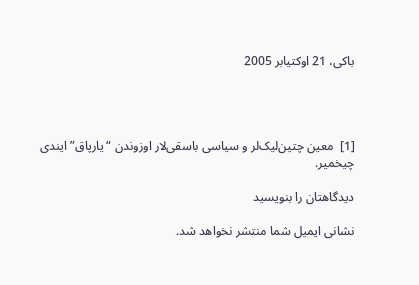باکی، 21 اوکتیابر 2005




[1]  معین چتین‌لیک‌لر و سیاسی باسقی‌لار اوزوندن “یارپاق” ایندی چیخمیر.

دیدگاهتان را بنویسید

نشانی ایمیل شما منتشر نخواهد شد.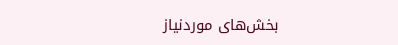بخش‌های موردنیاز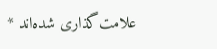علامت‌گذاری شده‌اند *